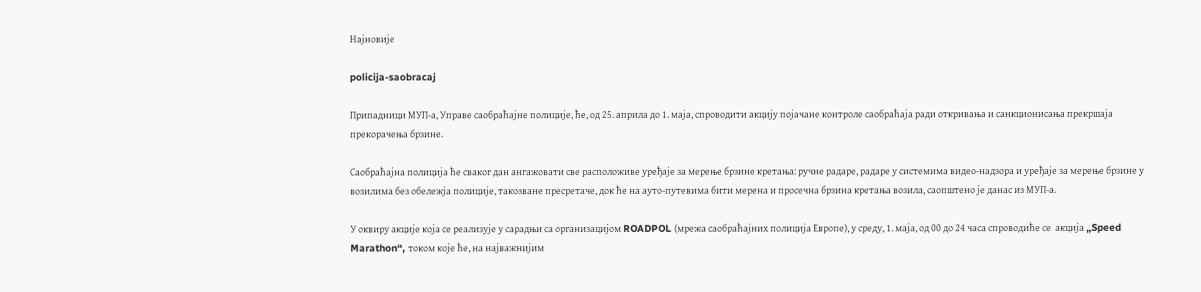Најновије

policija-saobracaj

Припадници МУП-а, Управе саобраћајне полиције, ће, од 25. априла до 1. маја, спроводити акцију појачане контроле саобраћаја ради откривања и санкционисања прекршаја прекорачења брзине.

Саобраћајна полиција ће сваког дан ангажовати све расположиве уређаје за мерење брзине кретања: ручне радаре, радаре у системима видео-надзора и уређаје за мерење брзине у возилима без обележја полиције, такозване пресретаче, док ће на ауто-путевима бити мерена и просечна брзина кретања возила, саопштено је данас из МУП-а.

У оквиру акције која се реализује у сарадњи са организацијом ROADPOL (мрежа саобраћајних полиција Европе), у среду, 1. маја, од 00 до 24 часа спроводиће се  акција „Speed Marathon“, током које ће, на најважнијим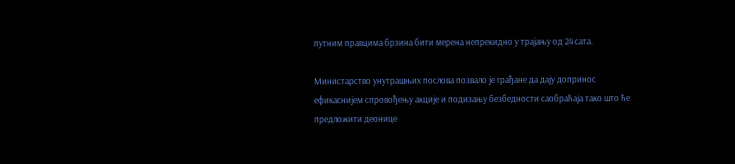путним правцима брзина бити мерена непрекидно у трајању од 24 сата.

Министарство унутрашњих послова позвало је грађане да дају допринос ефикаснијем спровођењу акције и подизању безбедности саобраћаја тако што ће предложити деонице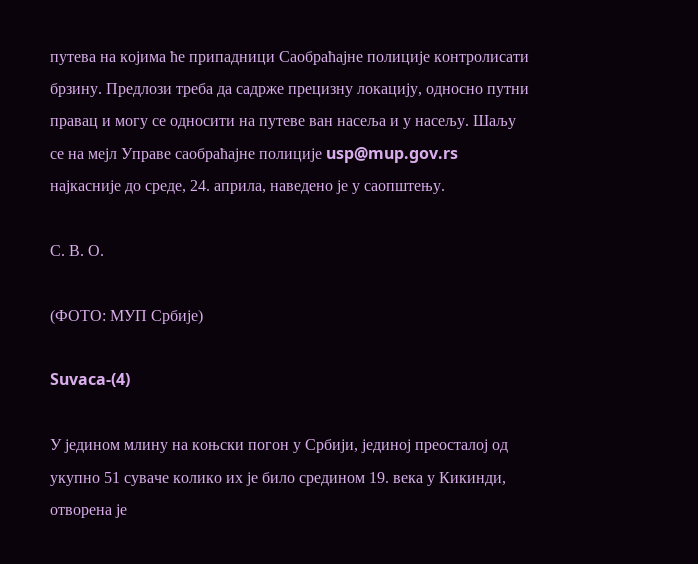путева на којима ће припадници Саобраћајне полиције контролисати брзину. Предлози треба да садрже прецизну локацију, односно путни правац и могу се односити на путеве ван насеља и у насељу. Шаљу се на мејл Управе саобраћајне полиције usp@mup.gov.rs најкасније до среде, 24. априла, наведено је у саопштењу.

С. В. О.

(ФОТО: МУП Србије)

Suvaca-(4)

У једином млину на коњски погон у Србији, јединој преосталој од укупно 51 суваче колико их је било средином 19. века у Кикинди, отворена је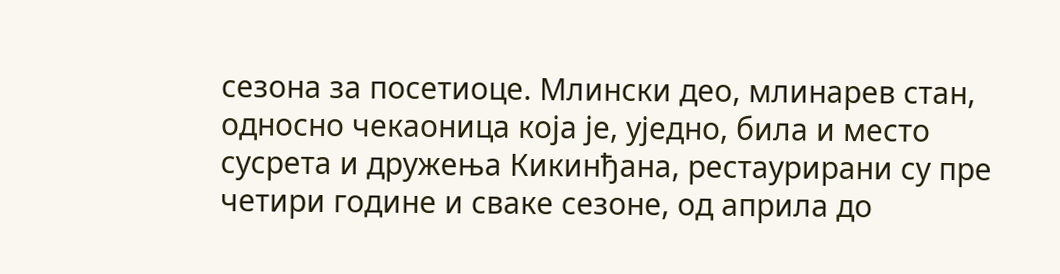сезона за посетиоце. Млински део, млинарев стан, односно чекаоница која је, уједно, била и место сусрета и дружења Кикинђана, рестаурирани су пре четири године и сваке сезоне, од априла до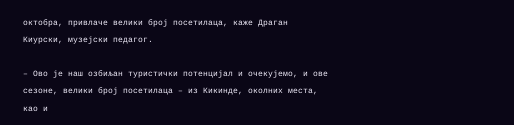октобра, привлаче велики број посетилаца, каже Драган Киурски, музејски педагог.

– Ово је наш озбиљан туристички потенцијал и очекујемо, и ове сезоне, велики број посетилаца – из Кикинде, околних места, као и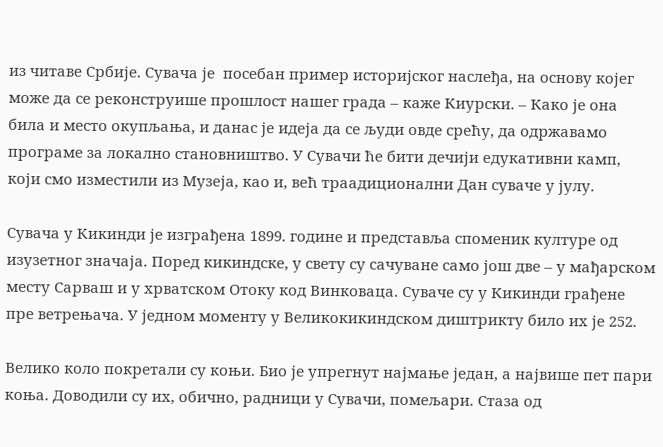из читаве Србије. Сувача је  посебан пример историјског наслеђа, на основу којег може да се реконструише прошлост нашег града – каже Киурски. – Како је она била и место окупљања, и данас је идеја да се људи овде срећу, да одржавамо програме за локално становништво. У Сувачи ће бити дечији едукативни камп, који смо изместили из Музеја, као и, већ траадиционални Дан суваче у јулу.

Сувача у Кикинди је изграђена 1899. године и представља споменик културе од изузетног значаја. Поред кикиндске, у свету су сачуване само још две – у мађарском месту Сарваш и у хрватском Отоку код Винковаца. Суваче су у Кикинди грађене пре ветрењача. У једном моменту у Великокикиндском диштрикту било их је 252.

Велико коло покретали су коњи. Био је упрегнут најмање један, а највише пет пари коња. Доводили су их, обично, радници у Сувачи, помељари. Стаза од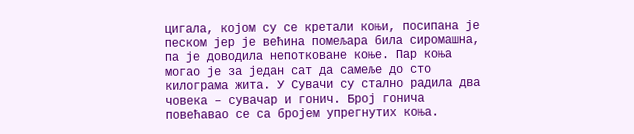цигала, којом су се кретали коњи, посипана је песком јер је већина помељара била сиромашна, па је доводила непотковане коње. Пар коња могао је за један сат да самеље до сто килограма жита. У Сувачи су стално радила два човека – сувачар и гонич. Број гонича повећавао се са бројем упрегнутих коња.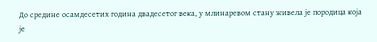До средине осамдесетих година двадесетог века, у млинаревом стану живела је породица која је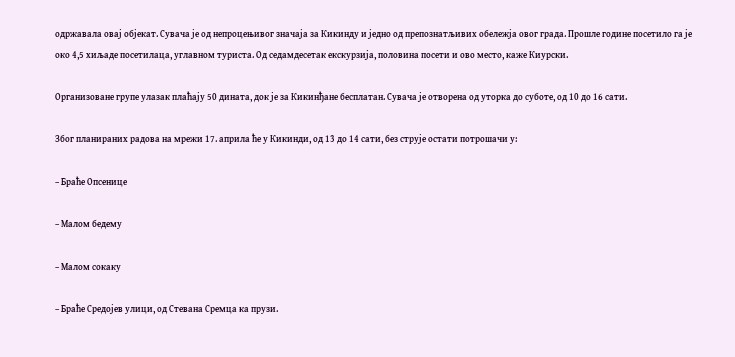одржавала овај објекат. Сувача је од непроцењивог значаја за Кикинду и једно од препознатљивих обележја овог града. Прошле године посетило га је око 4,5 хиљаде посетилаца, углавном туриста. Од седамдесетак екскурзија, половина посети и ово место, каже Киурски.

Организоване групе улазак плаћају 50 дината, док је за Кикинђане бесплатан. Сувача је отворена од уторка до суботе, од 10 до 16 сати.

Због планираних радова на мрежи 17. априла ће у Кикинди, од 13 до 14 сати, без струје остати потрошачи у:

– Браће Опсенице

– Малом бедему

– Малом сокаку

– Браће Средојев улици, од Стевана Сремца ка прузи.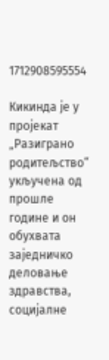1712908595554

Кикинда је у пројекат „Разиграно родитељство“ укључена од прошле године и он обухвата заједничко деловање здравства, социјалне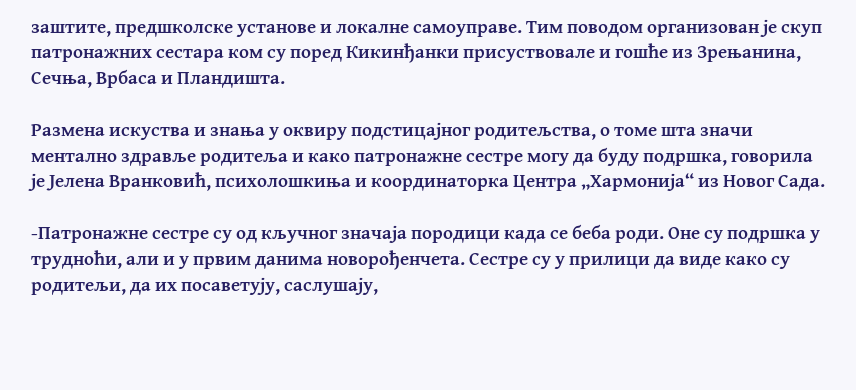заштите, предшколске установе и локалне самоуправе. Тим поводом организован је скуп патронажних сестара ком су поред Кикинђанки присуствовале и гошће из Зрењанина, Сечња, Врбаса и Пландишта.

Размена искуства и знања у оквиру подстицајног родитељства, о томе шта значи ментално здравље родитеља и како патронажне сестре могу да буду подршка, говорила је Јелена Вранковић, психолошкиња и координаторка Центра „Хармонија“ из Новог Сада.

-Патронажне сестре су од кључног значаја породици када се беба роди. Оне су подршка у трудноћи, али и у првим данима новорођенчета. Сестре су у прилици да виде како су родитељи, да их посаветују, саслушају,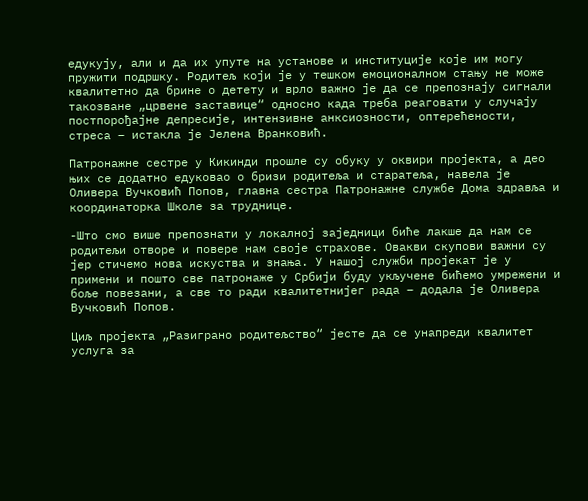едукују, али и да их упуте на установе и институције које им могу пружити подршку. Родитељ који је у тешком емоционалном стању не може квалитетно да брине о детету и врло важно је да се препознају сигнали такозване „црвене заставице“ односно када треба реаговати у случају постпорођајне депресије, интензивне анксиозности, оптерећености, стреса – истакла је Јелена Вранковић.

Патронажне сестре у Кикинди прошле су обуку у оквири пројекта, а део њих се додатно едуковао о бризи родитеља и старатеља, навела је Оливера Вучковић Попов, главна сестра Патронажне службе Дома здравља и координаторка Школе за труднице.

-Што смо више препознати у локалној заједници биће лакше да нам се  родитељи отворе и повере нам своје страхове. Овакви скупови важни су јер стичемо нова искуства и знања. У нашој служби пројекат је у примени и пошто све патронаже у Србији буду укључене бићемо умрежени и боље повезани, а све то ради квалитетнијег рада – додала је Оливера Вучковић Попов.

Циљ пројекта „Разиграно родитељство“ јесте да се унапреди квалитет услуга за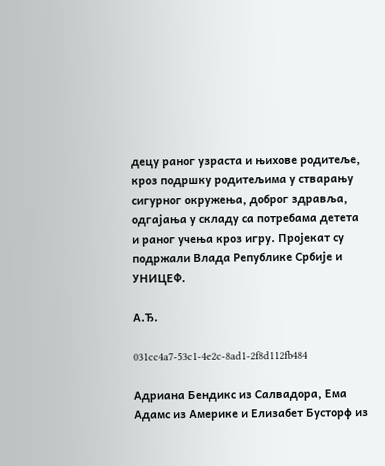децу раног узраста и њихове родитеље, кроз подршку родитељима у стварању сигурног окружења, доброг здравља, одгајања у складу са потребама детета и раног учења кроз игру. Пројекат су подржали Влада Републике Србије и УНИЦЕФ.

А.Ђ.

031cc4a7-53c1-4e2c-8ad1-2f8d112fb484

Адриана Бендикс из Салвадора, Ема Адамс из Америке и Елизабет Бусторф из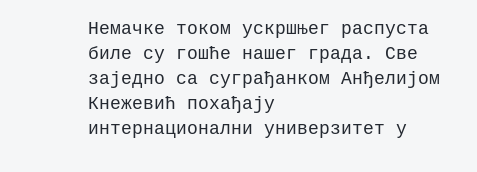Немачке током ускршњег распуста биле су гошће нашег града. Све заједно са суграђанком Анђелијом Кнежевић похађају интернационални универзитет у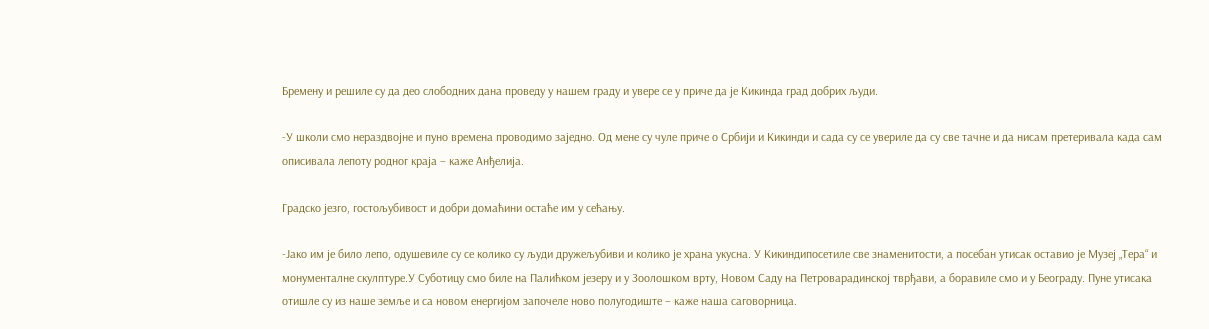Бремену и решиле су да део слободних дана проведу у нашем граду и увере се у приче да је Кикинда град добрих људи.

-У школи смо нераздвојне и пуно времена проводимо заједно. Од мене су чуле приче о Србији и Кикинди и сада су се увериле да су све тачне и да нисам претеривала када сам описивала лепоту родног краја – каже Анђелија.

Градско језго, гостољубивост и добри домаћини остаће им у сећању.

-Јако им је било лепо, одушевиле су се колико су људи дружељубиви и колико је храна укусна. У Кикиндипосетиле све знаменитости, а посебан утисак оставио је Музеј „Тера“ и монументалне скулптуре.У Суботицу смо биле на Палићком језеру и у Зоолошком врту, Новом Саду на Петроварадинској тврђави, а боравиле смо и у Београду. Пуне утисака отишле су из наше земље и са новом енергијом започеле ново полугодиште – каже наша саговорница.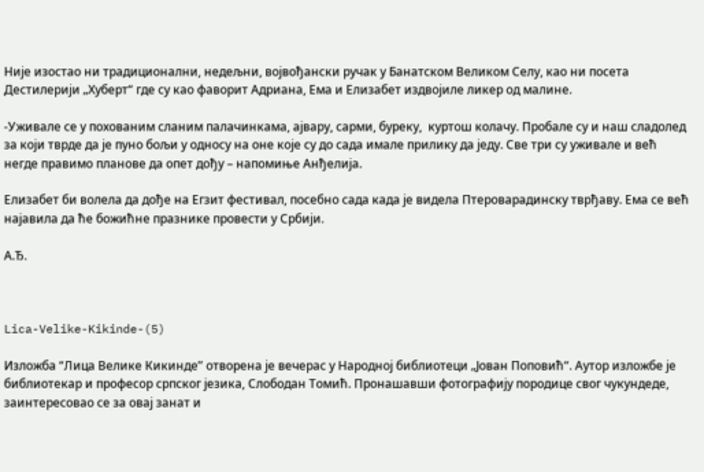Није изостао ни традиционални, недељни, војвођански ручак у Банатском Великом Селу, као ни посета Дестилерији „Хуберт“ где су као фаворит Адриана, Ема и Елизабет издвојиле ликер од малине.

-Уживале се у похованим сланим палачинкама, ајвару, сарми, буреку,  куртош колачу. Пробале су и наш сладолед за који тврде да је пуно бољи у односу на оне које су до сада имале прилику да једу. Све три су уживале и већ негде правимо планове да опет дођу – напомиње Анђелија.

Елизабет би волела да дође на Егзит фестивал, посебно сада када је видела Птероварадинску тврђаву. Ема се већ најавила да ће божићне празнике провести у Србији.

А.Ђ.



Lica-Velike-Kikinde-(5)

Изложба “Лица Велике Кикинде” отворена је вечерас у Народној библиотеци „Јован Поповић“. Аутор изложбе је библиотекар и професор српског језика, Слободан Томић. Пронашавши фотографију породице свог чукундеде, заинтересовао се за овај занат и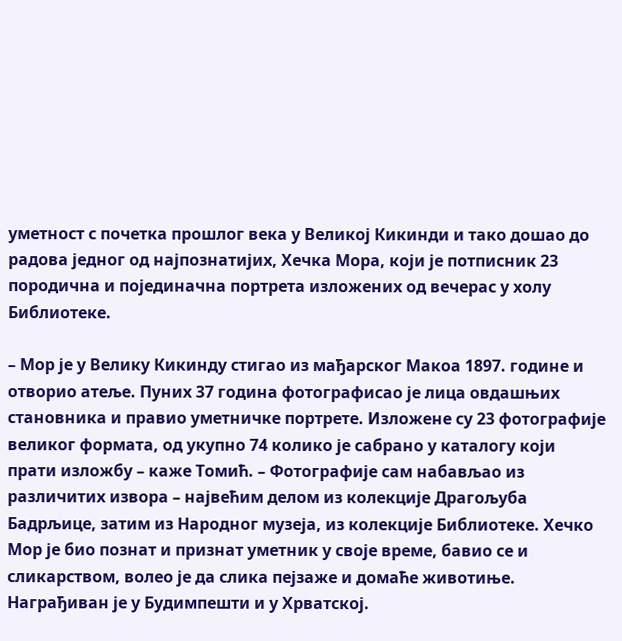уметност с почетка прошлог века у Великој Кикинди и тако дошао до радова једног од најпознатијих, Хечка Мора, који је потписник 23 породична и појединачна портрета изложених од вечерас у холу Библиотеке.

– Мор је у Велику Кикинду стигао из мађарског Макоа 1897. године и отворио атеље. Пуних 37 година фотографисао је лица овдашњих становника и правио уметничке портрете. Изложене су 23 фотографије великог формата, од укупно 74 колико је сабрано у каталогу који прати изложбу – каже Томић. – Фотографије сам набављао из различитих извора – највећим делом из колекције Драгољуба Бадрљице, затим из Народног музеја, из колекције Библиотеке. Хечко Мор је био познат и признат уметник у своје време, бавио се и сликарством, волео је да слика пејзаже и домаће животиње. Награђиван је у Будимпешти и у Хрватској.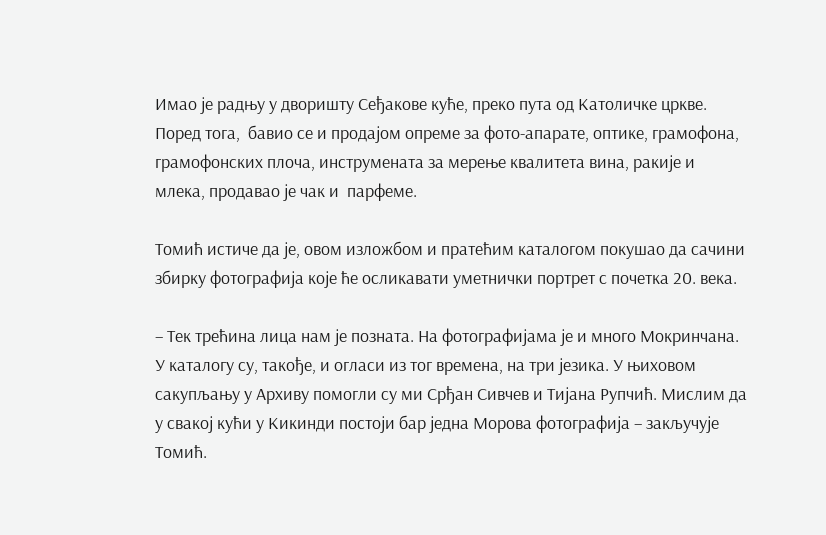Имао је радњу у дворишту Сеђакове куће, преко пута од Католичке цркве. Поред тога,  бавио се и продајом опреме за фото-апарате, оптике, грамофона, грамофонских плоча, инструмената за мерење квалитета вина, ракије и млека, продавао је чак и  парфеме.

Томић истиче да је, овом изложбом и пратећим каталогом покушао да сачини збирку фотографија које ће осликавати уметнички портрет с почетка 20. века.

– Тек трећина лица нам је позната. На фотографијама је и много Мокринчана. У каталогу су, такође, и огласи из тог времена, на три језика. У њиховом сакупљању у Архиву помогли су ми Срђан Сивчев и Тијана Рупчић. Мислим да у свакој кући у Кикинди постоји бар једна Морова фотографија – закључује Томић.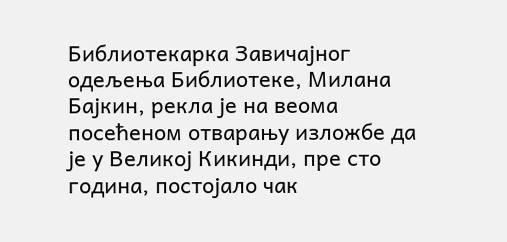Библиотекарка Завичајног одељења Библиотеке, Милана Бајкин, рекла је на веома посећеном отварању изложбе да је у Великој Кикинди, пре сто година, постојало чак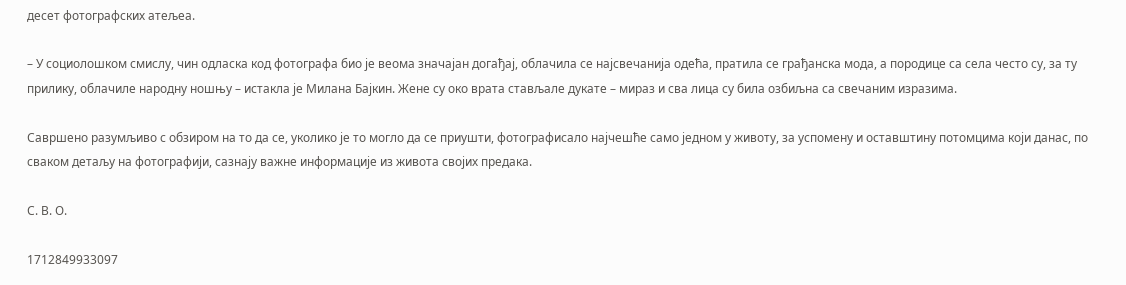десет фотографских атељеа.

– У социолошком смислу, чин одласка код фотографа био је веома значајан догађај, облачила се најсвечанија одећа, пратила се грађанска мода, а породице са села често су, за ту прилику, облачиле народну ношњу – истакла је Милана Бајкин. Жене су око врата стављале дукате – мираз и сва лица су била озбиљна са свечаним изразима.

Савршено разумљиво с обзиром на то да се, уколико је то могло да се приушти, фотографисало најчешће само једном у животу, за успомену и оставштину потомцима који данас, по сваком детаљу на фотографији, сазнају важне информације из живота својих предака.

С. В. О.

1712849933097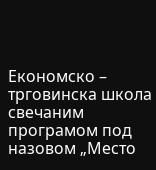Економско – трговинска школа свечаним програмом под назовом „Место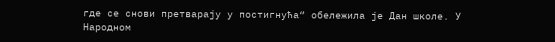где се снови претварају у постигнућа“ обележила је Дан школе. У Народном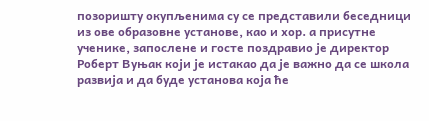позоришту окупљенима су се представили беседници из ове образовне установе, као и хор. а присутне ученике, запослене и госте поздравио је директор Роберт Вуњак који је истакао да је важно да се школа развија и да буде установа која ће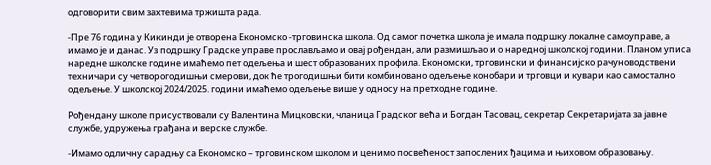одговорити свим захтевима тржишта рада.

-Пре 76 година у Кикинди је отворена Економско -трговинска школа. Од самог почетка школа је имала подршку локалне самоуправе, а имамо је и данас. Уз подршку Градске управе прослављамо и овај рођендан, али размишљао и о наредној школској години. Планом уписа наредне школске године имаћемо пет одељења и шест образованих профила. Економски, трговински и финансијско рачуноводствени техничари су четворогодишњи смерови, док ће трогодишњи бити комбиновано одељење конобари и трговци и кувари као самостално одељење. У школској 2024/2025. години имаћемо одељење више у односу на претходне године.

Рођендану школе присуствовали су Валентина Мицковски, чланица Градског већа и Богдан Тасовац, секретар Секретаријата за јавне службе, удружења грађана и верске службе.

-Имамо одличну сарадњу са Економско – трговинском школом и ценимо посвећеност запослених ђацима и њиховом образовању.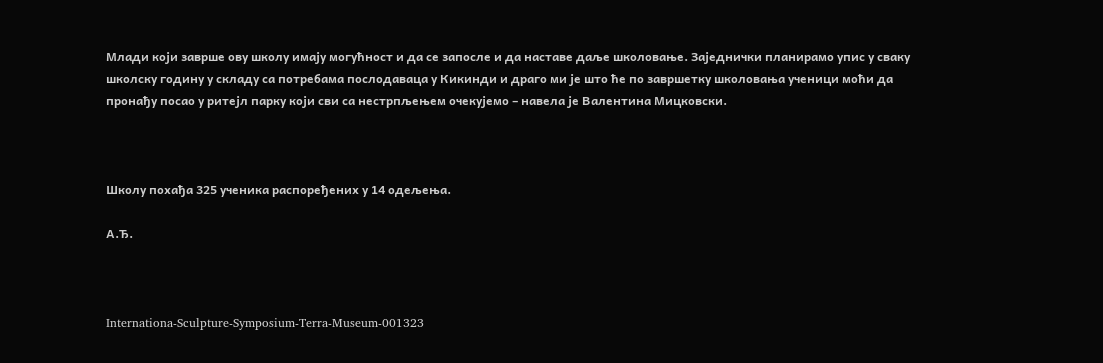Млади који заврше ову школу имају могућност и да се запосле и да наставе даље школовање. Заједнички планирамо упис у сваку школску годину у складу са потребама послодаваца у Кикинди и драго ми је што ће по завршетку школовања ученици моћи да пронађу посао у ритејл парку који сви са нестрпљењем очекујемо – навела је Валентина Мицковски.



Школу похађа 325 ученика распоређених у 14 одељења.

А.Ђ.



Internationa-Sculpture-Symposium-Terra-Museum-001323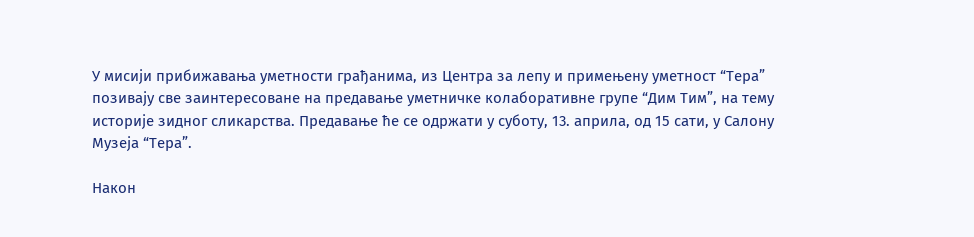У мисији прибижавања уметности грађанима, из Центра за лепу и примењену уметност “Тера” позивају све заинтересоване на предавање уметничке колаборативне групе “Дим Тим”, на тему историје зидног сликарства. Предавање ће се одржати у суботу, 13. априла, од 15 сати, у Салону Музеја “Тера”.

Након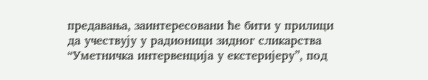предавања, заинтересовани ће бити у прилици да учествују у радионици зидног сликарства “Уметничка интервенција у екстеријеру”, под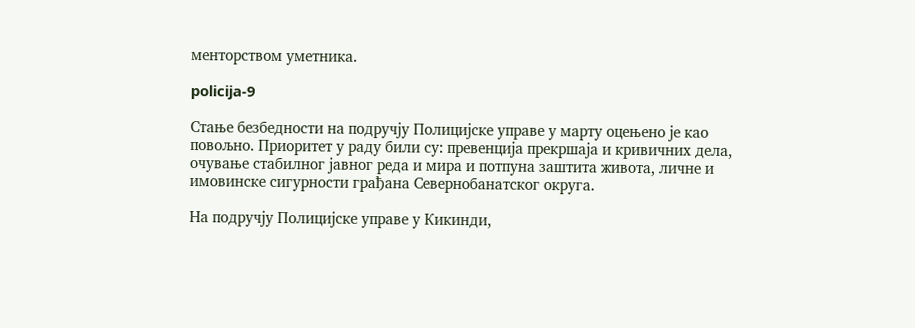менторством уметника.

policija-9

Стање безбедности на подручју Полицијске управе у марту оцењено је као повољно. Приоритет у раду били су: превенција прекршаја и кривичних дела, очување стабилног јавног реда и мира и потпуна заштита живота, личне и имовинске сигурности грађана Севернобанатског округа.

На подручју Полицијске управе у Кикинди,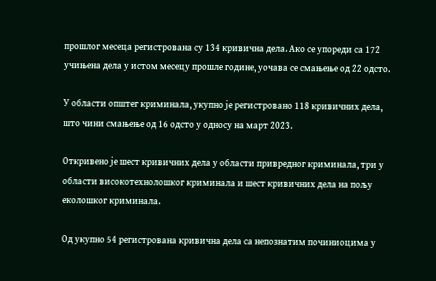прошлог месеца регистрована су 134 кривична дела. Ако се упореди са 172 учињена дела у истом месецу прошле године, уочава се смањење од 22 одсто.

У области општег криминала, укупно је регистровано 118 кривичних дела, што чини смањење од 16 одсто у односу на март 2023.

Откривено је шест кривичних дела у области привредног криминала, три у области високотехнолошког криминала и шест кривичних дела на пољу еколошког криминала.

Од укупно 54 регистрована кривична дела са непознатим починиоцима у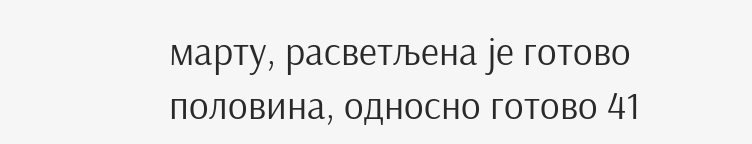марту, расветљена је готово половина, односно готово 41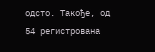одсто. Такође, од 54 регистрована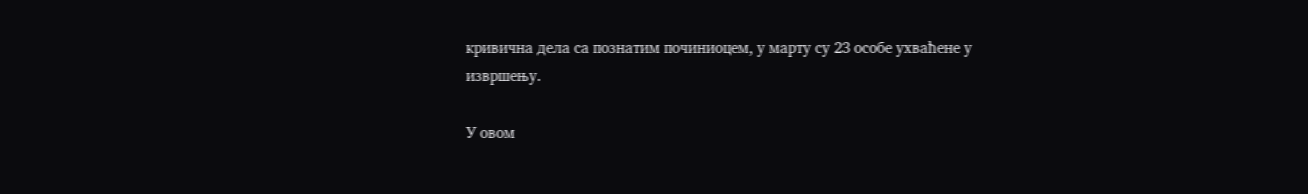кривична дела са познатим починиоцем, у марту су 23 особе ухваћене у извршењу.

У овом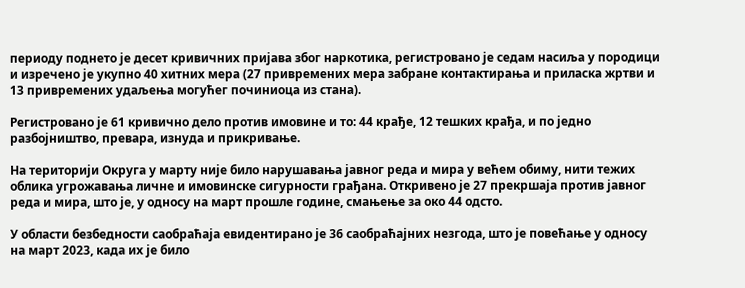периоду поднето је десет кривичних пријава због наркотика, регистровано је седам насиља у породици и изречено је укупно 40 хитних мера (27 привремених мера забране контактирања и приласка жртви и 13 привремених удаљења могућег починиоца из стана).

Регистровано је 61 кривично дело против имовине и то: 44 крађе, 12 тешких крађа, и по једно разбојништво, превара, изнуда и прикривање.

На територији Округа у марту није било нарушавања јавног реда и мира у већем обиму, нити тежих облика угрожавања личне и имовинске сигурности грађана. Откривено је 27 прекршаја против јавног реда и мира, што је, у односу на март прошле године, смањење за око 44 одсто.

У области безбедности саобраћаја евидентирано је 36 саобраћајних незгода, што је повећање у односу на март 2023, када их је било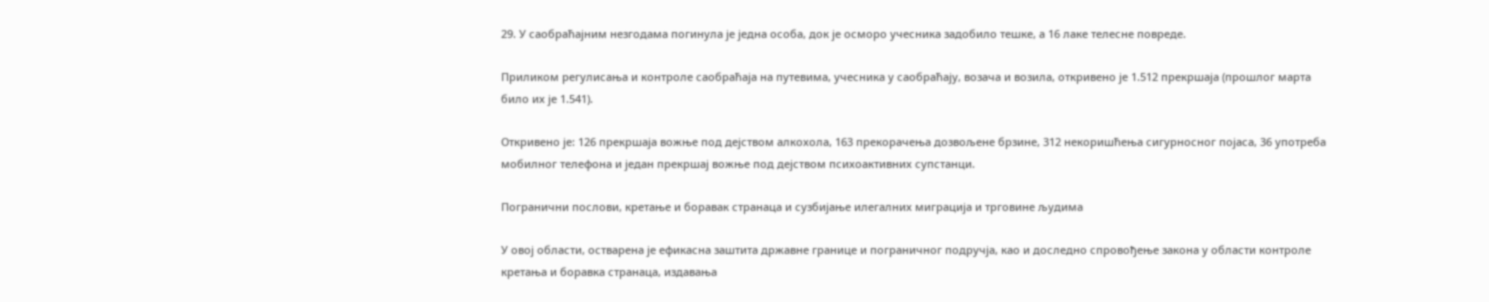29. У саобраћајним незгодама погинула је једна особа, док је осморо учесника задобило тешке, а 16 лаке телесне повреде.

Приликом регулисања и контроле саобраћаја на путевима, учесника у саобраћају, возача и возила, откривено је 1.512 прекршајa (прошлог марта било их је 1.541).

Откривено је: 126 прекршаја вожње под дејством алкохола, 163 прекорачења дозвољене брзине, 312 некоришћења сигурносног појаса, 36 употреба мобилног телефона и један прекршај вожње под дејством психоактивних супстанци.

Погранични послови, кретање и боравак странаца и сузбијање илегалних миграција и трговине људима

У овој области, остварена је ефикасна заштита државне границе и пограничног подручја, као и доследно спровођење закона у области контроле кретања и боравка странаца, издавања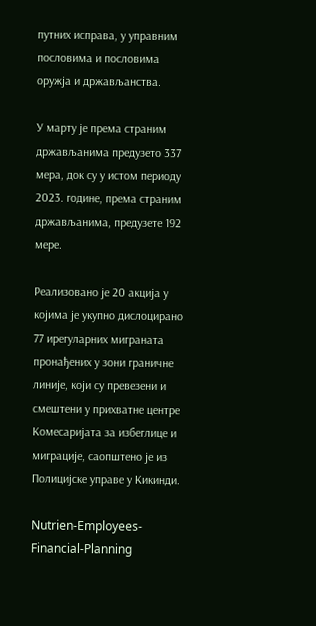путних исправа, у управним пословима и пословима оружја и држављанства.

У марту је према страним држављанима предузето 337 мера, док су у истом периоду 2023. године, према страним држављанима, предузете 192 мере.

Реализовано је 20 акција у којима је укупно дислоцирано 77 ирегуларних миграната пронађених у зони граничне линије, који су превезени и смештени у прихватне центре Комесаријатa за избеглице и миграције, саопштено је из Полицијске управе у Кикинди.

Nutrien-Employees-Financial-Planning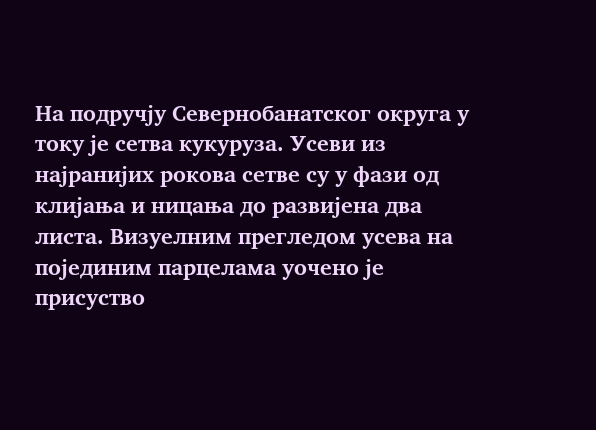На подручју Севернобанатског округа у току је сетва кукуруза. Усеви из најранијих рокова сетве су у фази од клијања и ницања до развијена два листа. Визуелним прегледом усева на појединим парцелама уочено је присуство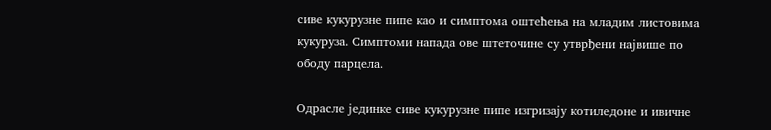сиве кукурузне пипе као и симптома оштећења на младим листовима кукуруза. Симптоми напада ове штеточине су утврђени највише по ободу парцела.

Одрасле јединке сиве кукурузне пипе изгризају котиледоне и ивичне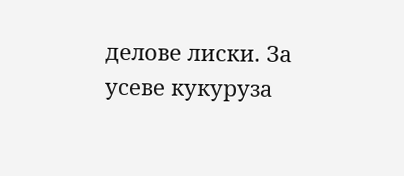делове лиски. За усеве кукуруза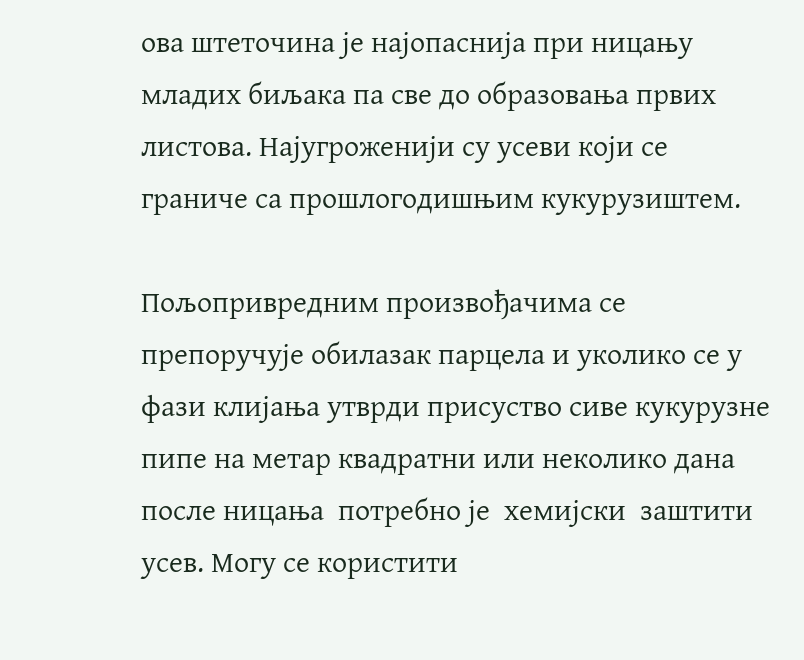ова штеточина је најопаснија при ницању младих биљака па све до образовања првих листова. Најугроженији су усеви који се граниче са прошлогодишњим кукурузиштем.

Пољопривредним произвођачима се препоручује обилазак парцела и уколико се у фази клијања утврди присуство сиве кукурузне пипе на метар квадратни или неколико дана после ницања  потребно је  хемијски  заштити усев. Могу се користити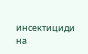инсектициди на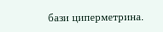бази циперметрина.